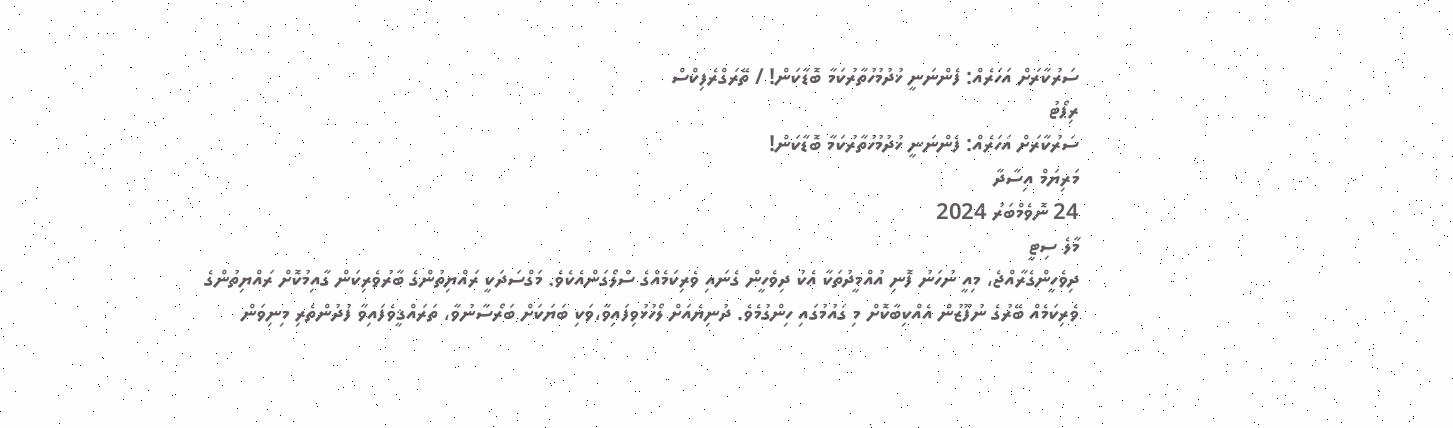ސަރުކާރަށް އަހަރެއް: ފެންނަނީ ޚުދުމުހުތާރުކަމާ ބޮޑާކަން! / ތޭރަގްރެފިކްސް
ރިޕޯޓު
ސަރުކާރަށް އަހަރެއް: ފެންނަނީ ޚުދުމުހުތާރުކަމާ ބޮޑާކަން!
މަރިޔަމް އިސާދާ
24 ނޮވެމްބަރު 2024
މާލެ ސިޓީ
ދިވެހީންގެރާއްޖެ، މިއީ ނުހަނު ފޮނި އުއްމީދުތަކާ އެކު ދިވެހީން ގެނައި ވެރިކަމެއްގެ ސްލޯގަންއެކެވެ. މަގްސަދަކީ ރައްޔިތުންގެ ބާރުވެރިކަން ގާއިމުކޮށް ރައްޔިތުންގެ ވެރިކަމެއް ބޭރުގެ ނުފޫޒުން އެއްކިބާކޮށް މި ގައުމުގައި ހިންގުމެވެ. ދުނިޔެއަށް ލޯހުޅުވިފައިވާ،ވަކި ބަޔަކަށް ބަރޯސާނުވާ، ތަރައްޤީވެފައިވާ ފުދުންތެރި މިނިވަން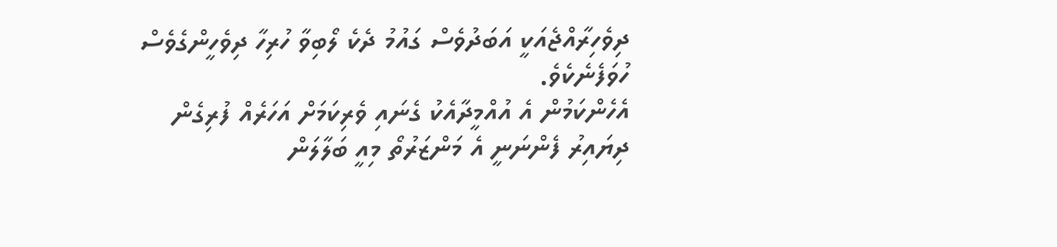ދިވެހިރާއްޖެއަކީ އަބަދުވެސް ގައުމު ދެކެ ލޯބިވާ ހުރިހާ ދިވެހީންގެވެސް ހުވަފެނެކެވެ.
އެހެންކަމުން އެ އުއްމީދާއެކު ގެނައި ވެރިކަމަށް އަހަރެއް ފުރިގެން ދިޔައިރު ފެންނަނީ އެ މަންޒަރުތޯ މިއީ ބަލާލަން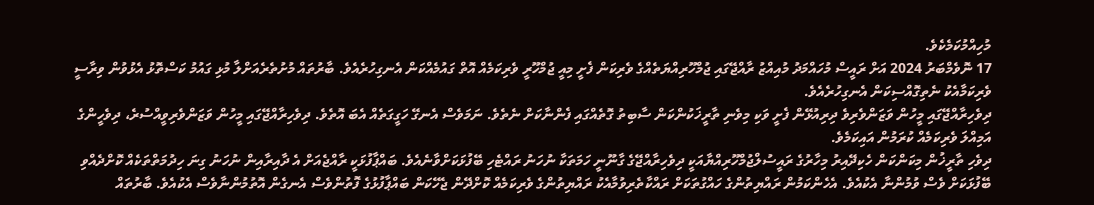މުހިއްމުކަމެކެވެ.
17 ނޮވެމްބަރު 2024 އަށް ރައީސް މުހައްމަދު މުއިއްޒު ރާއްޖޭގައި ޖުމްހޫރިއްޔަތެއްގެ ވެރިކަން ފެށީ މިއީ ޖުމްހޫރީ ވެރިކަމެއް އޮތް ގައުމެއްކަން އެނގިހުރެއެވެ. ބާރުތައް މުށުތެރެއަށްލާ މުޅި ގައުމު ކަސްތޮޅު އެޅުވުން ވިރާސީ ވެރިކަމާއެކު ނެތިގޮއްސިކަން އެނގިހުރެއެވެ.
ދިވެހިރާއްޖޭގައި މީހުން ވަޒަންވެރިވެ ދިރިއުޅޭން ފެށީ ވަކި މިވެނި ތާރީޚަކުންކަން ސާބިތު ގޮތެއްގައި ފެންނާކަށް ނެތެވެ. ނަމަވެސް އެނގޭ ހަގީގަތެއް އެބަ އޮތެވެ. ދިވެހިރާއްޖޭގައި މީހުން ވަޒަންވެރިވީއްސުރެ، ދިވެހީންގެ އަމިއްލަ ވެރިކަމެއް ކުރަމުން އައިކަމެވެ.
ދިވެހި ތާރީޚުން މިކަންކަން ހެކިދޭއިރު މިހާރުގެ ރައީސުލްޖުމްހޫރިއްޔާއަކީ ދިވެހިރާއްޖޭގެ ގާނޫނީ ހަމަތަކާ ނުހަނު ރައްޓެހި ބޭފުޅަކަށްވާނެއެވެ. ބައްޕާފުޅަކީ ރާއްޖެއަށް އެ ދާއިރާއިން ނުހަނު ގިނަ ހިދުމަތްތަކެއް ކޮށްދެއްވި ބޭފުޅަކަށް ވެސް ވުމުންނާ އެކުއެވެ. އެހެންކަމުން ރައްޔިތުންގެ ހައްގުތަކަށް ރައްކާތެރިވުމާއެކު ރައްޔިތުންގެ ވެރިކަމެއް ކޮށްދޭން ޖެހޭކަން ބައްޕާފުޅުގެ ފޮތުންވެސް އެނގެން އޮތުމުންނާވެސް އެކުއެވެ. ބާރުތައް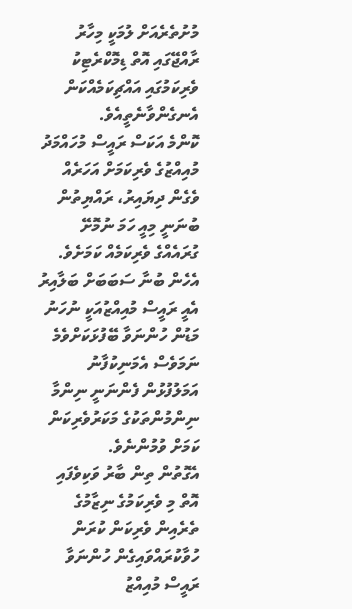މުށުތެރެއަށް ލުމަކީ މިހާރު ރާއްޖޭގައި އޮތް ޑިމޮކްރެޓިކު ވެރިކަމުގައި އައްޗިކަމެއްކަން އެނގެންވާނެތީއެވެ.
ކޮންމެ އަކަސް ރައީސް މުހައްމަދު މުއިއްޒުގެ ވެރިކަމަށް އަހަރެއް ވެގެން ދިޔައިރު، ރައްޔިތުން ބުނަނީ މިއީ ހަމަ ނުމޮށޭ ގުރައެއްގެ ވެރިކަމެއް ކަމަށެވެ. އެހެން ބުނާ ސަބަބަށް ބަލާއިރު އެއީ ރައީސް މުއިއްޒުއަކީ ނުހަނު މަޑުން ހުންނަވާ ބޭފުޅަކަށްވެމެ ނަމަވެސް އެމަނިކުފާނު އަމަލުފުޅުން ފެންނަނީ ނިންމާ ނިންމުންތަކުގެ މަކަރުވެރިކަން ކަމަށް ވުމުންނެވެ.
އެގޮތުން ތިން ބާރު ވަކިވެފައި އޮތް މި ވެރިކަމުގެ ނިޒާމުގެ ތެރެއިން ވެރިކަން ކުރަން ހުވާކުރައްވައިގެން ހުންނަވާ ރައީސް މުއިއްޒު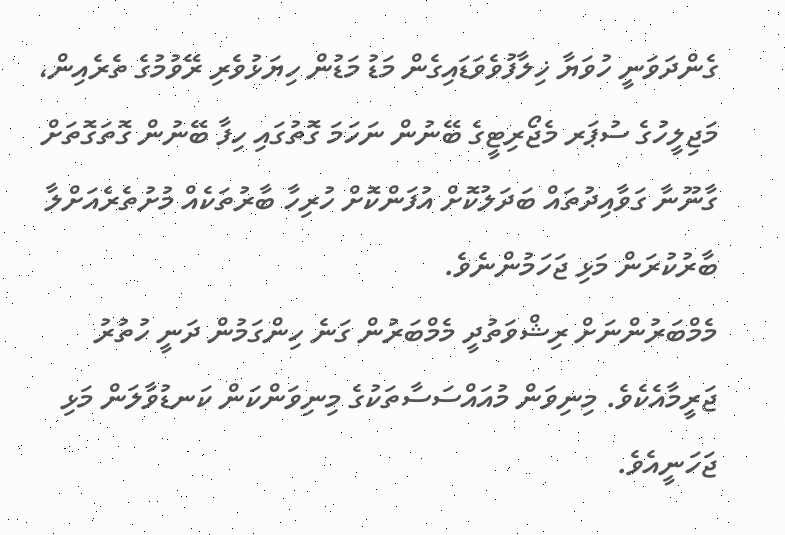ގެންދަވަނީ ހުވަޔާ ޚިލާފުވެވަޑައިގެން މަޑު މަޑުން ހިޔަޅުވެރި ރޭވުމުގެ ތެރެއިން، މަޖިލީހުގެ ސުޕަރ މެޖޯރިޓީގެ ބޭނުން ނަހަމަ ގޮތުގައި ހިފާ ބޭނުން ގޮތަގޮތަށް ގާނޫނާ ގަވާއިދުތައް ބަދަލުކޮށް އުފަންކޮށް ހުރިހާ ބާރުތަކެއް މުށުތެރެއަށްލާ ބާރުކުރަން މަޅި ޖަހަމުންނެވެ.
މެމްބަރުންނަށް ރިޝްވަތުދީ މެމްބަރުން ގަނެ ހިންގަމުން ދަނީ ހުތުރު ޖަރީމާއެކެވެ. މިނިވަން މުއައްސަސާތަކުގެ މިނިވަންކަން ކަނޑުވާލަން މަޅި ޖަހަނީއެވެ.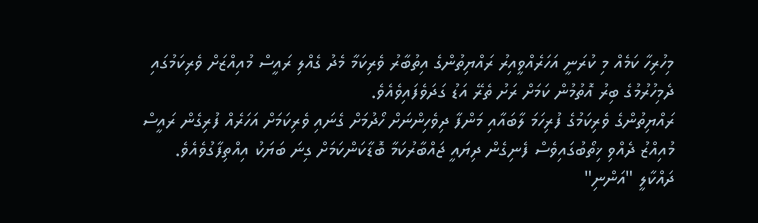މިހުރިހާ ކަމެއް މި ކުރަނީ އަހަރެއްވީއިރު ރައްޔިތުންގެ އިތުބާރު ވެރިކަމާ މެދު ގެއްލި ރައީސް މުއިއްޒަށް ވެރިކަމުގައި ދެމިހުރުމުގެ ބިރު އޮތުމުން ކަމަށް ރަށު ތެރޭ އަޑު ގަދަވެފައިވެއެވެ.
ރައްޔިތުންގެ ވެރިކަމުގެ ފުރިހަމަ ލާބައާއި މަންފާ ދިވެހިންނަށް ހޯދުމަށް ގެނައި ވެރިކަމަށް އަހަރެއް ފުރިގެން ރައީސް މުއިއްޒު ދެއްވި ޚިތޯބުގައިވެސް ފެނިގެން ދިޔައީ ޖައްބާރުކަމާ ބޮޑާކަންކަމަށް ގިނަ ބަޔަކު އިއްތިފާގުވެއެވެ.
ދައްކާލީ "އަންނި"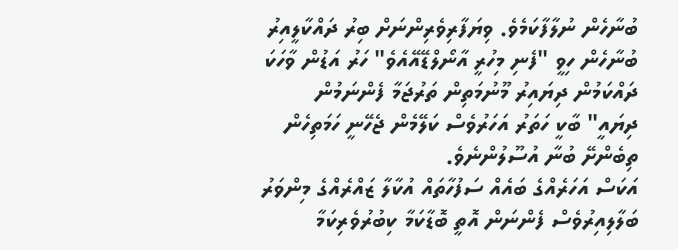ބުނާހެން ނުލާފާކަމެވެ. ވިޔަފާރިވެރިންނަށް ބިރު ދައްކާލީއިރު ބުނާހެން ހިވީ "ފެނި މިހުރީ އާނޯލްޑޭއޭއެވެ" ހަރު އަޑުން ވާހަކަ ދައްކަމުން ދިޔައިރު މޫނުމަތިން ތަރުޖަމާ ފެންނަމުން ދިޔައީ" ބާކީ ހަތަރު އަހަރުވެސް ކަލޭމެން ޖެހޭނީ ހަމަތިހެން ތިބެންށޭ ބުނާ އުސޫލުންނެވެ.
އަކަސް އަހަރެއްގެ ބައެއް ސަފުހާތައް އުކާލާ ޒައްރެއްގެ މިންވަރު ބަލާލިއިރުވެސް ފެންނަން އޮތީ ބޮޑާކަމާ ކިބުރުވެރިކަމާ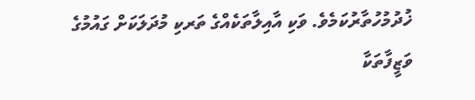ޚުދުމުހުތާރުކަމެވެ. ވަކި އާއިލާތަކެއްގެ ތަރކި މުދަލަކަށް ގައުމުގެ ވަޒީފާތަކާ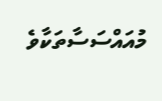މުއައްސަސާތަކާވެ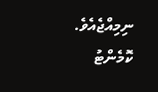ނިމިއްޖެއެވެ.
ކޮމެންޓު